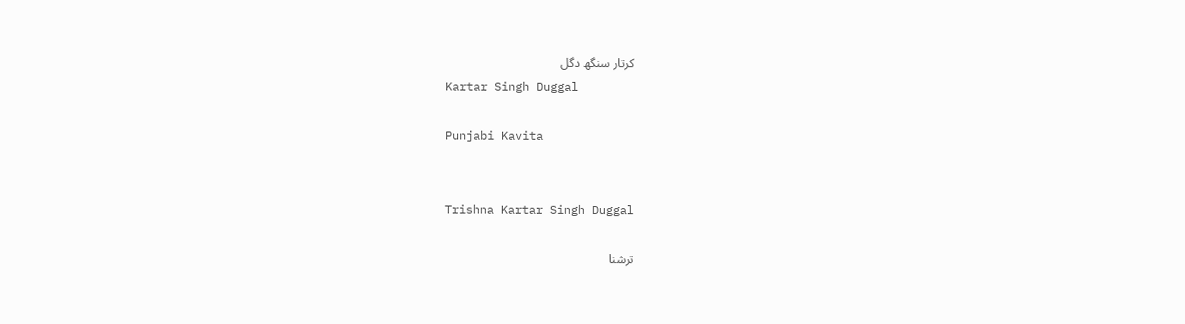کرتار سنگھ دگل
Kartar Singh Duggal

Punjabi Kavita


Trishna Kartar Singh Duggal

ترشنا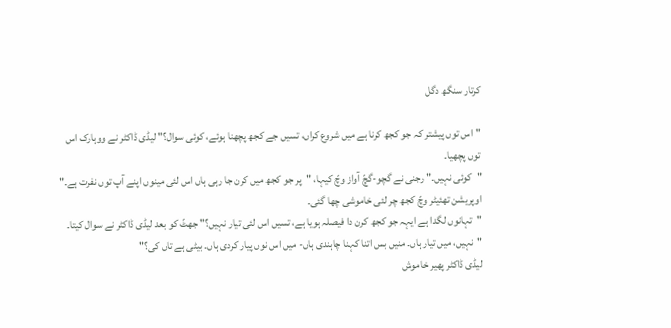کرتار سنگھ دگل

"اس توں پیشتر کہ جو کجھ کرنا ہے میں شروع کراں، تسیں جے کجھ پچھنا ہوئے، کوئی سوال؟" لیڈی ڈاکٹر نے ووہارک اس توں پچھیا۔
"کوئی نہیں۔" رجنی نے گچو-گچّ آواز وچّ کیہا، "پر جو کجھ میں کرن جا رہی ہاں اس لئی مینوں اپنے آپ توں نفرت ہے۔"
اوپریشن تھئیٹر وچّ کجھ چر لئی خاموشی چھا گئی۔
"تہانوں لگدا ہے ایہہ جو کجھ کرن دا فیصلہ ہویا ہے، تسیں اس لئی تیار نہیں؟" جھٹّ کو بعد لیڈی ڈاکٹر نے سوال کیتا۔
"نہیں، میں تیار ہاں۔ منیں بس اتنا کہنا چاہندی ہاں- میں اس نوں پیار کردی ہاں۔ بیٹی ہے تاں کی؟"
لیڈی ڈاکٹر پھیر خاموش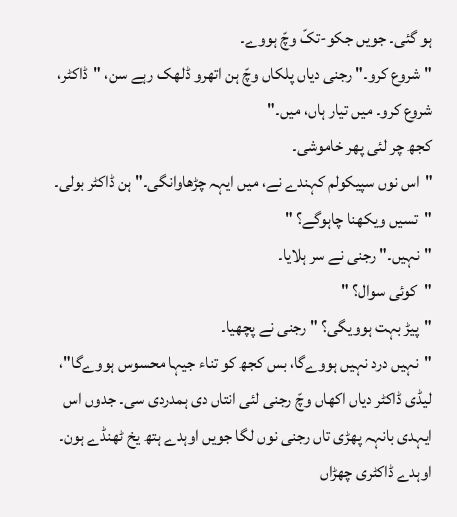ہو گئی۔ جویں جکو-تکّ وچّ ہووے۔
"شروع کرو۔" رجنی دیاں پلکاں وچّ ہن اتھرو ڈلھک رہے سن، "ڈاکٹر، شروع کرو۔ میں تیار ہاں، میں۔"
کجھ چر لئی پھر خاموشی۔
"اس نوں سپیکولم کہندے نے، میں ایہہ چڑھاوانگی۔" ہن ڈاکٹر بولی۔ "تسیں ویکھنا چاہوگے؟ "
"نہیں۔" رجنی نے سر ہلایا۔
"کوئی سوال؟ "
"پیڑ بہت ہوویگی؟ " رجنی نے پچھیا۔
"نہیں درد نہیں ہووےگا، بس کجھ کو تناء جیہا محسوس ہووےگا"، لیڈی ڈاکٹر دیاں اکھاں وچّ رجنی لئی انتاں دی ہمدردی سی۔ جدوں اس ایہدی بانہہ پھڑی تاں رجنی نوں لگا جویں اوہدے ہتھ یخ ٹھنڈے ہون۔ اوہدے ڈاکٹری چھڑاں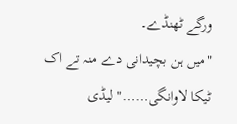ورگے ٹھنڈے۔
"میں ہن بچیدانی دے منہ تے اک ٹیکا لاوانگی……" لیڈی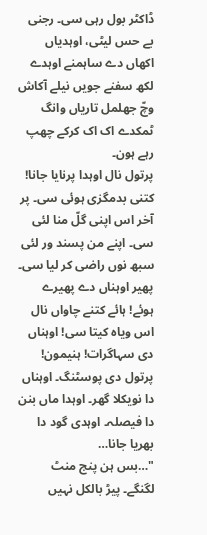ڈاکٹر بول رہی سی۔ رجنی بے حس لیٹی، اوہدیاں اکھاں دے ساہمنے اوہدے لکھ سفنے جویں نیلے آکاش وچّ جھلمل تاریاں وانگ ٹمکدے اک اک کرکے چھپ رہے ہون۔
پرتول نال اوہدا پرنایا جانا! کتنی بدمگزی ہوئی سی۔ پر آخر اس اپنی گلّ منا لئی سی۔ اپنے من پسند ور لئی سبھ نوں راضی کر لیا سی۔ پھیر اوہناں دے پھیرے ہوئے! ہائے کتنے چاواں نال اس ویاہ کیتا سی! اوہناں دی سہاگرات! ہنیمون! پرتول دی پوسٹنگ۔ اوہناں دا نویکلا گھر۔ اوہدا ماں بنن دا فیصلہ۔ اوہدی گود دا بھریا جانا…
"…بس ہن پنج منٹ لگنگے۔ پیڑ بالکل نہیں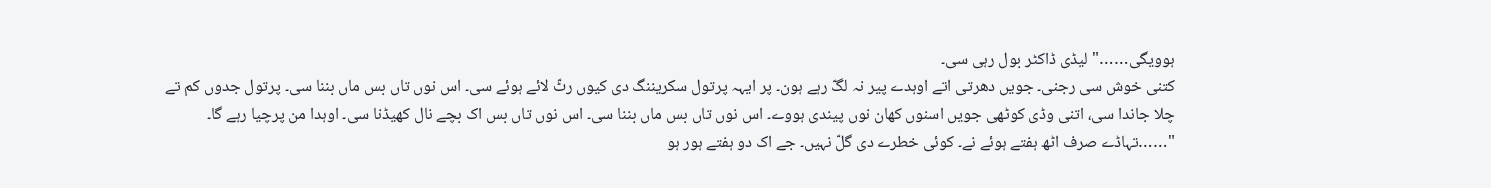ہوویگی……" لیڈی ڈاکٹر بول رہی سی۔
کتنی خوش سی رجنی۔ جویں دھرتی اتے اوہدے پیر نہ لگّ رہے ہون۔ پر ایہہ پرتول سکریننگ دی کیوں رٹّ لائے ہوئے سی۔ اس نوں تاں بس ماں بننا سی۔ پرتول جدوں کم تے چلا جاندا سی، اتنی وڈی کوٹھی جویں اسنوں کھان نوں پیندی ہووے۔ اس نوں تاں بس ماں بننا سی۔ اس نوں تاں بس اک بچے نال کھیڈنا سی۔ اوہدا من پرچیا رہے گا۔
"……تہاڈے صرف اٹھ ہفتے ہوئے نے۔ کوئی خطرے دی گلّ نہیں۔ جے اک دو ہفتے ہور ہو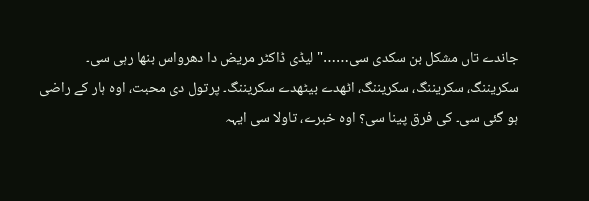جاندے تاں مشکل بن سکدی سی……" لیڈی ڈاکٹر مریض دا دھرواس بنھا رہی سی۔
سکریننگ، سکریننگ، سکریننگ، اٹھدے بیٹھدے سکریننگ۔ پرتول دی محبت، اوہ ہار کے راضی ہو گئی سی۔ کی فرق پینا سی؟ اوہ خبرے، تاولا سی ایہہ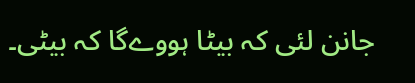جانن لئی کہ بیٹا ہووےگا کہ بیٹی۔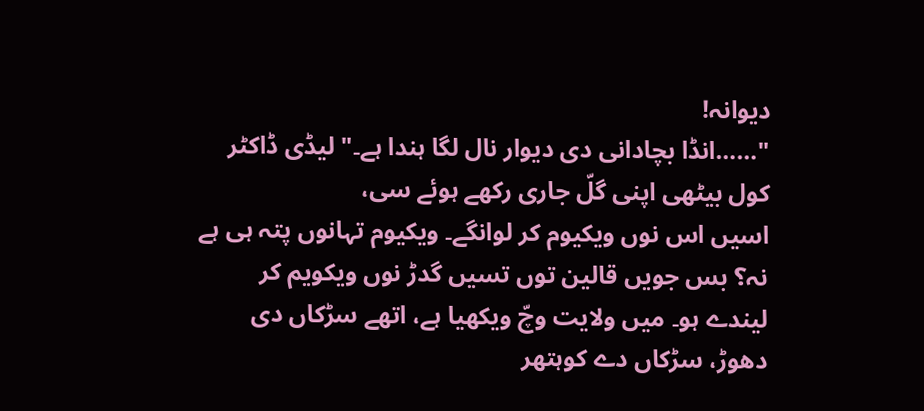دیوانہ!
"……انڈا بچادانی دی دیوار نال لگا ہندا ہے۔" لیڈی ڈاکٹر کول بیٹھی اپنی گلّ جاری رکھے ہوئے سی،
اسیں اس نوں ویکیوم کر لوانگے۔ ویکیوم تہانوں پتہ ہی ہے نہ؟ بس جویں قالین توں تسیں گدڑ نوں ویکویم کر لیندے ہو۔ میں ولایت وچّ ویکھیا ہے، اتھے سڑکاں دی دھوڑ، سڑکاں دے کوہتھر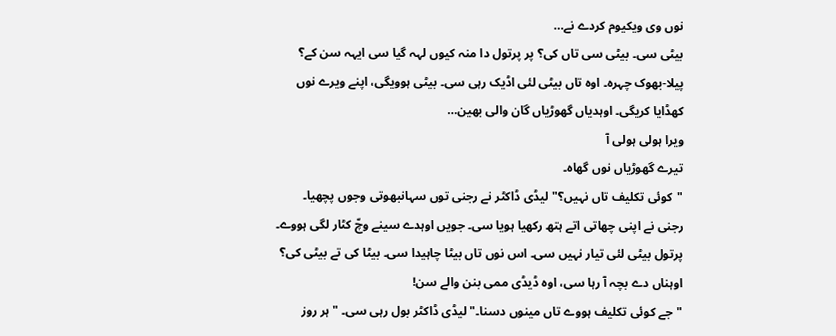نوں وی ویکیوم کردے نے…
بیٹی سی۔ بیٹی سی تاں کی؟ پر پرتول دا منہ کیوں لہہ گیا سی ایہہ سن کے؟ پیلا-بھوک چہرہ۔ اوہ تاں بیٹی لئی اڈیک رہی سی۔ بیٹی ہوویگی، اپنے ویرے نوں کھڈایا کریگی۔ اوہدیاں گھوڑیاں گان والی بھین…
ویرا ہولی ہولی آ
تیرے گھوڑیاں نوں گھاہ۔
"کوئی تکلیف تاں نہیں؟" لیڈی ڈاکٹر نے رجنی توں سہانبھوتی وجوں پچھیا۔ رجنی نے اپنی چھاتی اتے ہتھ رکھیا ہویا سی۔ جویں اوہدے سینے وچّ کٹار لگی ہووے۔ پرتول بیٹی لئی تیار نہیں سی۔ اس نوں تاں بیٹا چاہیدا سی۔ بیٹا کی تے بیٹی کی؟ اوہناں دے بچہ آ رہا سی، اوہ ڈیڈی ممی بنن والے سن!
"جے کوئی تکلیف ہووے تاں مینوں دسنا۔" لیڈی ڈاکٹر بول رہی سی۔ "ہر روز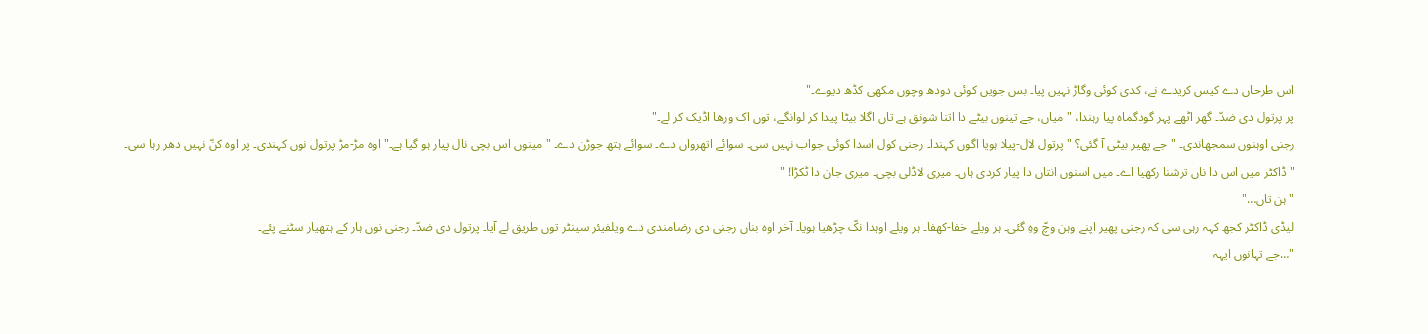اس طرحاں دے کیس کریدے نے، کدی کوئی وگاڑ نہیں پیا۔ بس جویں کوئی دودھ وچوں مکھی کڈھ دیوے۔"
پر پرتول دی ضدّ۔ گھر اٹھے پہر گودگماہ پیا رہندا، "میاں، جے تینوں بیٹے دا اتنا شونق ہے تاں اگلا بیٹا پیدا کر لوانگے، توں اک ورھا اڈیک کر لے۔"
رجنی اوہنوں سمجھاندی۔ "جے پھیر بیٹی آ گئی؟ " پرتول لال-پیلا ہویا اگوں کہندا۔ رجنی کول اسدا کوئی جواب نہیں سی۔ سوائے اتھرواں دے۔ سوائے ہتھ جوڑن دے۔ "مینوں اس بچی نال پیار ہو گیا ہے۔" اوہ مڑ-مڑ پرتول نوں کہندی۔ پر اوہ کنّ نہیں دھر رہا سی۔
"ڈاکٹر میں اس دا ناں ترشنا رکھیا اے۔ میں اسنوں انتاں دا پیار کردی ہاں۔ میری لاڈلی بچی۔ میری جان دا ٹکڑا! "
"ہن تاں…"
لیڈی ڈاکٹر کجھ کہہ رہی سی کہ رجنی پھیر اپنے وہن وچّ وہِ گئی۔ ہر ویلے خفا-کھفا۔ ہر ویلے اوہدا نکّ چڑھیا ہویا۔ آخر اوہ بناں رجنی دی رضامندی دے ویلفیئر سینٹر توں طریق لے آیا۔ پرتول دی ضدّ۔ رجنی نوں ہار کے ہتھیار سٹنے پئے۔
"…جے تہانوں ایہہ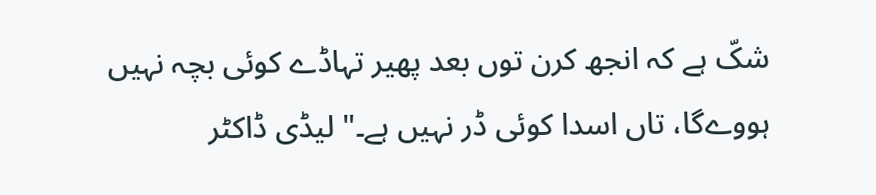شکّ ہے کہ انجھ کرن توں بعد پھیر تہاڈے کوئی بچہ نہیں ہووےگا، تاں اسدا کوئی ڈر نہیں ہے۔" لیڈی ڈاکٹر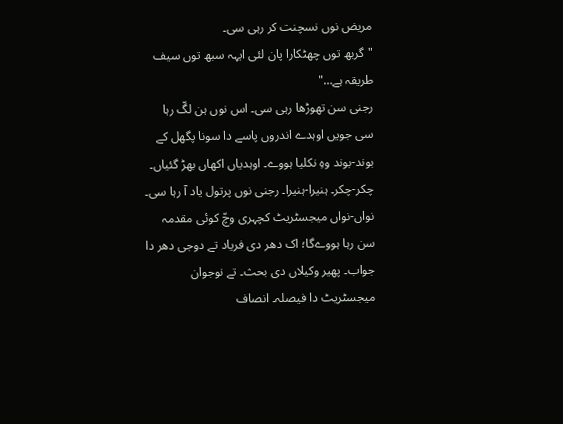مریض نوں نسچنت کر رہی سی۔
"گربھ توں چھٹکارا پان لئی ایہہ سبھ توں سیف طریقہ ہے…"
رجنی سن تھوڑھا رہی سی۔ اس نوں ہن لگّ رہا سی جویں اوہدے اندروں پاسے دا سونا پگھل کے بوند-بوند وہِ نکلیا ہووے۔ اوہدیاں اکھاں بھڑ گئیاں۔ چکر-چکر۔ ہنیرا-ہنیرا۔ رجنی نوں پرتول یاد آ رہا سی۔ نواں-نواں میجسٹریٹ کچہری وچّ کوئی مقدمہ سن رہا ہووےگا؛ اک دھر دی فریاد تے دوجی دھر دا جواب۔ پھیر وکیلاں دی بحث۔ تے نوجوان میجسٹریٹ دا فیصلہ۔ انصاف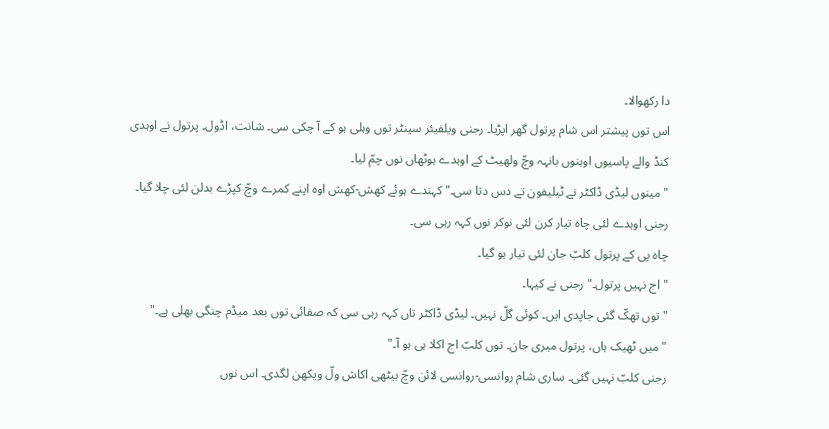دا رکھوالا۔
اس توں پیشتر اس شام پرتول گھر اپڑیا۔ رجنی ویلفیئر سینٹر توں وہلی ہو کے آ چکی سی۔ شانت، اڈول۔ پرتول نے اوہدی کنڈ والے پاسیوں اوہنوں بانہہ وچّ ولھیٹ کے اوہدے ہوٹھاں نوں چمّ لیا۔
"مینوں لیڈی ڈاکٹر نے ٹیلیفون تے دس دتا سی۔" کہندے ہوئے کھش-کھش اوہ اپنے کمرے وچّ کپڑے بدلن لئی چلا گیا۔
رجنی اوہدے لئی چاہ تیار کرن لئی نوکر نوں کہہ رہی سی۔
چاہ پی کے پرتول کلبّ جان لئی تیار ہو گیا۔
"اج نہیں پرتول۔" رجنی نے کیہا۔
"توں تھکّ گئی جاپدی ایں۔ کوئی گلّ نہیں۔ لیڈی ڈاکٹر تاں کہہ رہی سی کہ صفائی توں بعد میڈم چنگی بھلی ہے۔"
"میں ٹھیک ہاں، پرتول میری جان۔ توں کلبّ اج اکلا ہی ہو آ۔"
رجنی کلبّ نہیں گئی۔ ساری شام روانسی-روانسی لائن وچّ بیٹھی اکاش ولّ ویکھن لگدی۔ اس نوں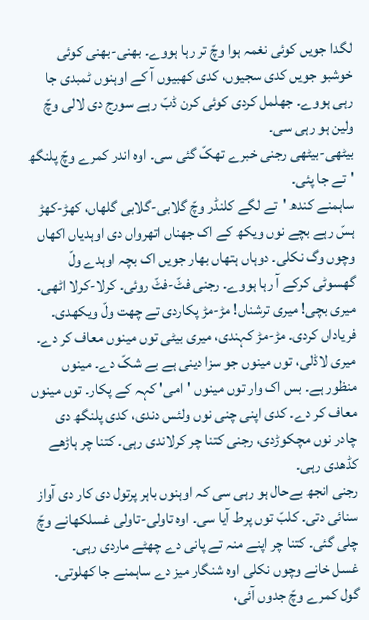لگدا جویں کوئی نغمہ ہوا وچّ تر رہا ہووے۔ بھنی-بھنی کوئی خوشبو جویں کدی سجیوں، کدی کھبیوں آ کے اوہنوں ٹمبدی جا رہی ہووے۔ جھلمل کردی کوئی کرن ڈبّ رہے سورج دی لالی وچّ ولین ہو رہی سی۔
بیٹھی-بیٹھی رجنی خبرے تھکّ گئی سی۔ اوہ اندر کمرے وچّ پلنگھ 'تے جا پئی۔
ساہمنے کندھ 'تے لگے کلنڈر وچّ گلابی-گلابی گلھاں، کھڑ-کھڑ ہسّ رہے بچے نوں ویکھ کے اک جھناں اتھرواں دی اوہدیاں اکھاں وچوں وگ نکلی۔ دوہاں ہتھاں بھار جویں اک بچہ اوہدے ولّ گھسوٹی کرکے آ رہا ہووے۔ رجنی فٹّ-فٹّ روئی۔ کرلا-کرلا اٹھی۔ میری بچی! میری ترشناں! مڑ-مڑ پکاردی تے چھت ولّ ویکھدی۔
فریاداں کردی۔ مڑ-مڑ کہندی، میری بیٹی توں مینوں معاف کر دے۔ میری لاڈلی، توں مینوں جو سزا دینی ہے بے شکّ دے۔ مینوں منظور ہے۔ بس اک وار توں مینوں 'امی' کہہ کے پکار۔ توں مینوں معاف کر دے۔ کدی اپنی چنی نوں ولئس دندی، کدی پلنگھ دی چادر نوں مچکوڑدی، رجنی کتنا چر کرلاندی رہی۔ کتنا چر ہاڑھے کڈھدی رہی۔
رجنی انجھ بےحال ہو رہی سی کہ اوہنوں باہر پرتول دی کار دی آواز سنائی دتی۔ کلبّ توں پرط آیا سی۔ اوہ تاولی-تاولی غسلکھانے وچّ چلی گئی۔ کتنا چر اپنے منہ تے پانی دے چھٹے ماردی رہی۔
غسل خانے وچوں نکلی اوہ شنگار میز دے ساہمنے جا کھلوتی۔
گول کمرے وچّ جدوں آئی،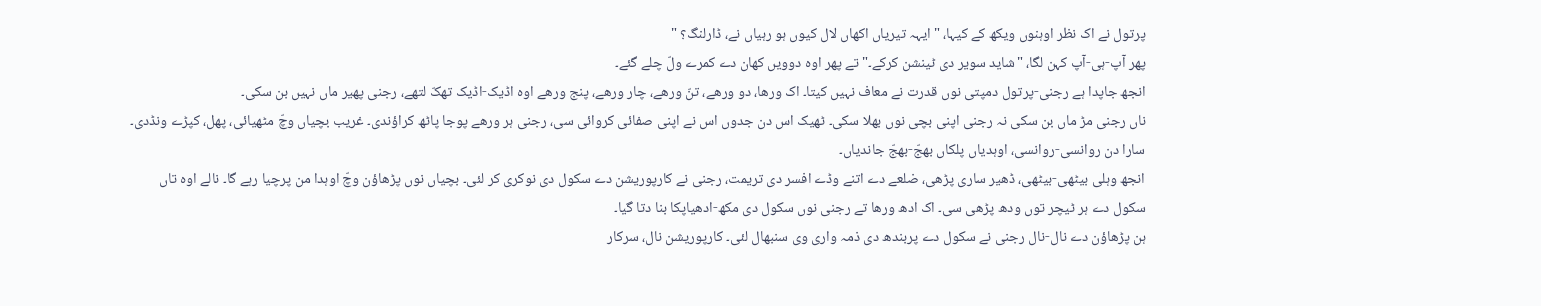پرتول نے اک نظر اوہنوں ویکھ کے کیہا، "ایہہ تیریاں اکھاں لال کیوں ہو رہیاں نے، ڈارلنگ؟ "
پھر آپ-ہی-آپ کہن لگا، "شاید سویر دی ٹینشن کرکے۔" تے پھر اوہ دوویں کھان دے کمرے ولّ چلے گئے۔
انجھ جاپدا ہے رجنی-پرتول دمپتی نوں قدرت نے معاف نہیں کیتا۔ اک ورھا، دو ورھے، تنّ ورھے، چار ورھے، پنج ورھے اوہ اڈیک-اڈیک تھکّ لتھے، رجنی پھیر ماں نہیں بن سکی۔
ناں رجنی مڑ ماں بن سکی نہ رجنی اپنی بچی نوں بھلا سکی۔ ٹھیک اس دن جدوں اس نے اپنی صفائی کروائی سی، رجنی ہر ورھے پوجا پاٹھ کراؤندی۔ غریب بچیاں وچّ مٹھیائی، پھل، کپڑے ونڈدی۔ سارا دن روانسی-روانسی، اوہدیاں پلکاں بھجّ-بھجّ جاندیاں۔
انجھ وہلی بیٹھی-بیٹھی، ڈھیر ساری پڑھی، ضلعے دے اتنے وڈے افسر دی تریمت، رجنی نے کارپوریشن دے سکول دی نوکری کر لئی۔ بچیاں نوں پڑھاؤن وچّ اوہدا من پرچیا رہے گا۔ نالے اوہ تاں سکول دے ہر ٹیچر توں ودھ پڑھی سی۔ اک ادھ ورھا تے رجنی نوں سکول دی مکھ-ادھیاپکا بنا دتا گیا۔
ہن پڑھاؤن دے نال-نال رجنی نے سکول دے پربندھ دی ذمہ واری وی سنبھال لئی۔ کارپوریشن نال، سرکار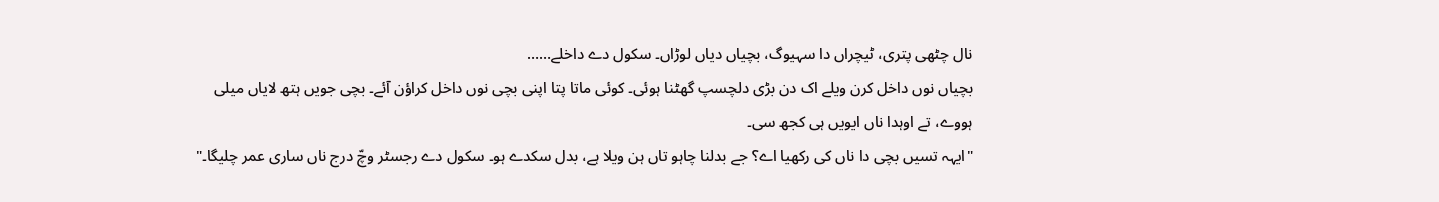نال چٹھی پتری، ٹیچراں دا سہیوگ، بچیاں دیاں لوڑاں۔ سکول دے داخلے……
بچیاں نوں داخل کرن ویلے اک دن بڑی دلچسپ گھٹنا ہوئی۔ کوئی ماتا پتا اپنی بچی نوں داخل کراؤن آئے۔ بچی جویں ہتھ لایاں میلی ہووے، تے اوہدا ناں ایویں ہی کجھ سی۔
"ایہہ تسیں بچی دا ناں کی رکھیا اے؟ جے بدلنا چاہو تاں ہن ویلا ہے، بدل سکدے ہو۔ سکول دے رجسٹر وچّ درج ناں ساری عمر چلیگا۔"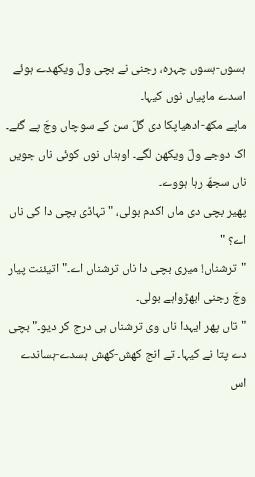ہسوں-ہسوں چہرہ، رجنی نے بچی ولّ ویکھدے ہوئے اسدے ماپیاں نوں کیہا۔
ماپے مکھ-ادھیاپکا دی گلّ سن کے سوچاں وچّ پے گئے۔ اک دوجے ولّ ویکھن لگے۔ اوہناں نوں کوئی ناں جویں ناں سجھّ رہا ہووے۔
پھیر بچی دی ماں اکدم بولی، "تہاڈی بچی دا کی ناں اے؟ "
"ترشناں! میری بچی دا ناں ترشناں اے۔" اتیئنت پیار وچّ رجنی ابھڑواہے بولی۔
"تاں پھر ایہدا ناں وی ترشناں ہی درج کر دیو۔" بچی دے پتا نے کیہا۔ تے انج کھش-کھش ہسدے-ہساندے اس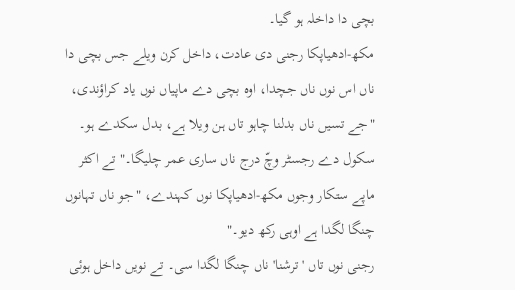بچی دا داخلہ ہو گیا۔
مکھ-ادھیاپکا رجنی دی عادت، داخل کرن ویلے جس بچی دا ناں اس نوں ناں جچدا، اوہ بچی دے ماپیاں نوں یاد کراؤندی، "جے تسیں ناں بدلنا چاہو تاں ہن ویلا ہے، بدل سکدے ہو۔ سکول دے رجسٹر وچّ درج ناں ساری عمر چلیگا۔" تے اکثر ماپے ستکار وجوں مکھ-ادھیاپکا نوں کہندے، "جو ناں تہانوں چنگا لگدا ہے اوہی رکھ دیو۔"
رجنی نوں تاں 'ترشنا' ناں چنگا لگدا سی۔ تے نویں داخل ہوئی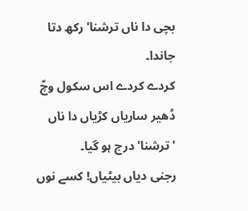بچی دا ناں ترشنا' رکھ دتا جاندا۔
کردے کردے اس سکول وچّ ڈھیر ساریاں کڑیاں دا ناں 'ترشنا' درج ہو گیا۔
رجنی دیاں بیٹیاں! کسے نوں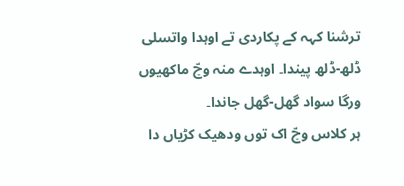ترشنا کہہ کے پکاردی تے اوہدا واتسلی ڈلھ-ڈلھ پیندا۔ اوہدے منہ وچّ ماکھیوں ورگا سواد گھل-گھل جاندا۔
ہر کلاس وچّ اک توں ودھیک کڑیاں دا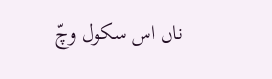ناں اس سکول وچّ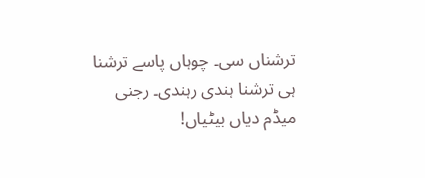ترشناں سی۔ چوہاں پاسے ترشنا ہی ترشنا ہندی رہندی۔ رجنی میڈم دیاں بیٹیاں!